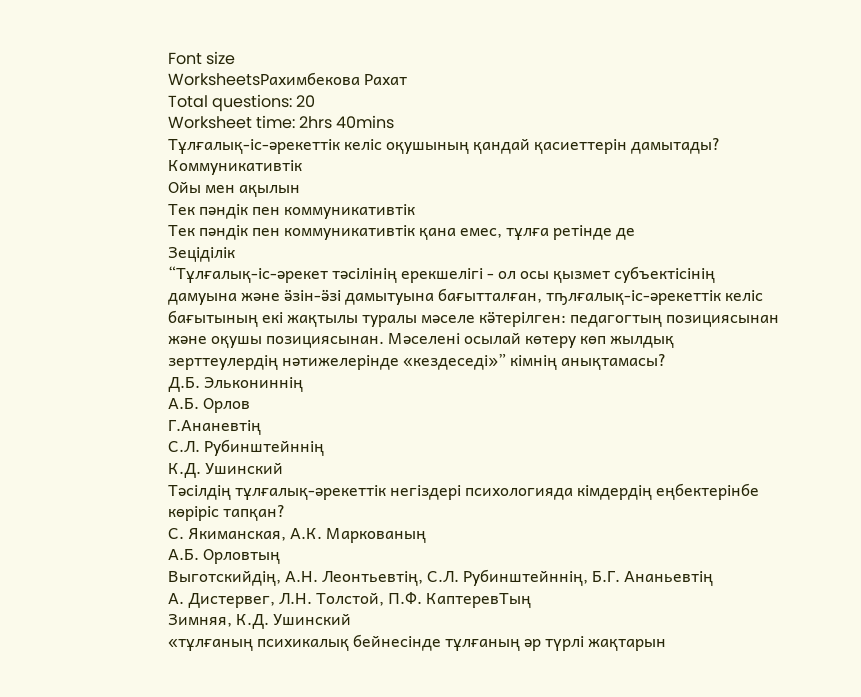Font size
WorksheetsРахимбекова Рахат
Total questions: 20
Worksheet time: 2hrs 40mins
Тұлғалық-іс-әрекеттік келіс оқушының қандай қасиеттерін дамытады?
Коммуникативтік
Ойы мен ақылын
Тек пәндік пен коммуникативтік
Тек пәндік пен коммуникативтік қана емес, тұлға ретінде де
Зеціділік
“Тұлғалық-іс-әрекет тәсілінің ерекшелігі - ол осы қызмет субъектісінің дамуына және ӛзін-ӛзі дамытуына бағытталған, тҧлғалық-іс-әрекеттік келіс бағытының екі жақтылы туралы мәселе кӛтерілген: педагогтың позициясынан және оқушы позициясынан. Мәселені осылай көтеру көп жылдық зерттеулердің нәтижелерінде «кездеседі»” кімнің анықтамасы?
Д.Б. Элькониннің
А.Б. Орлов
Г.Ананевтің
С.Л. Рубинштейннің
К.Д. Ушинский
Тәсілдің тұлғалық-әрекеттік негіздері психологияда кімдердің еңбектерінбе көріріс тапқан?
С. Якиманская, А.К. Маркованың
А.Б. Орловтың
Выготскийдің, А.Н. Леонтьевтің, С.Л. Рубинштейннің, Б.Г. Ананьевтің
А. Дистервег, Л.Н. Толстой, П.Ф. КаптеревТың
Зимняя, К.Д. Ушинский
«тұлғаның психикалық бейнесінде тұлғаның әр түрлі жақтарын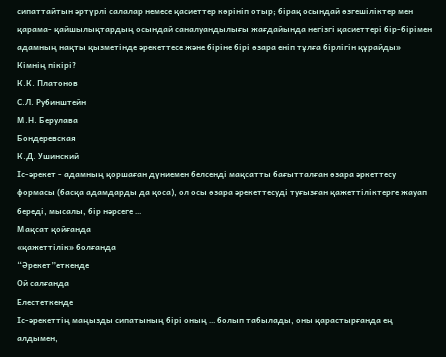сипаттайтын әртүрлі салалар немесе қасиеттер көрініп отыр; бірақ осындай өзгешіліктер мен қарама- қайшылықтардың осындай саналуандылығы жағдайында негізгі қасиеттері бір-бірімен адамның нақты қызметінде әрекеттесе және біріне бірі өзара еніп тұлға бірлігін құрайды»
Кімнің пікірі?
К.К. Платонов
С.Л. Рубинштейн
М.Н. Берулава
Бондеревская
К.Д. Ушинский
Іс-әрекет - адамның қоршаған дүниемен белсенді мақсатты бағытталған өзара әркеттесу формасы (басқа адамдарды да қоса), ол осы өзара әрекеттесуді туғызған қажеттіліктерге жауап береді, мысалы, бір нәрсеге …
Мақсат қойғанда
«қажеттілік» болғанда
“Әрекет”еткенде
Ой салғанда
Елестеткенде
Іс-әрекеттің маңызды сипатының бірі оның … болып табылады, оны қарастырғанда ең алдымен,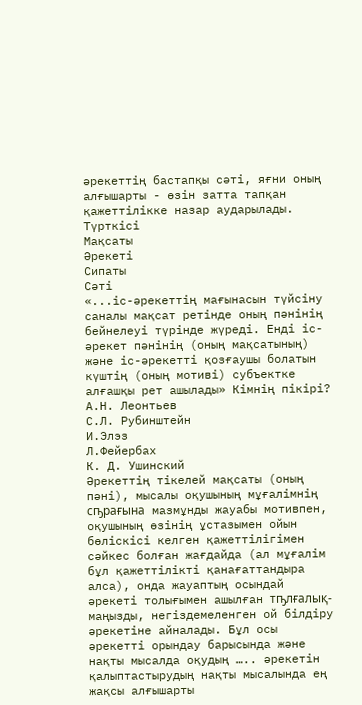әрекеттің бастапқы сәті, яғни оның алғышарты - өзін затта тапқан қажеттілікке назар аударылады.
Түрткісі
Мақсаты
Әрекеті
Сипаты
Сәті
«...іс-әрекеттің мағынасын түйсіну саналы мақсат ретінде оның пәнінің бейнелеуі түрінде жүреді. Енді іс- әрекет пәнінің (оның мақсатының) және іс-әрекетті қозғаушы болатын күштің (оның мотиві) субъектке алғашқы рет ашылады» Кімнің пікірі?
А.Н. Леонтьев
С.Л. Рубинштейн
И.Элэз
Л.Фейербах
К. Д. Ушинский
Әрекеттің тікелей мақсаты (оның пәні), мысалы оқушының мұғалімнің сҧрағына мазмұнды жауабы мотивпен, оқушының өзінің ұстазымен ойын бөліскісі келген қажеттілігімен сәйкес болған жағдайда (ал мұғалім бұл қажеттілікті қанағаттандыра алса), онда жауаптың осындай әрекеті толығымен ашылған тҧлғалық-маңызды, негіздемеленген ой білдіру әрекетіне айналады. Бұл осы әрекетті орындау барысында және нақты мысалда оқудың ….. әрекетін қалыптастырудың нақты мысалында ең жақсы алғышарты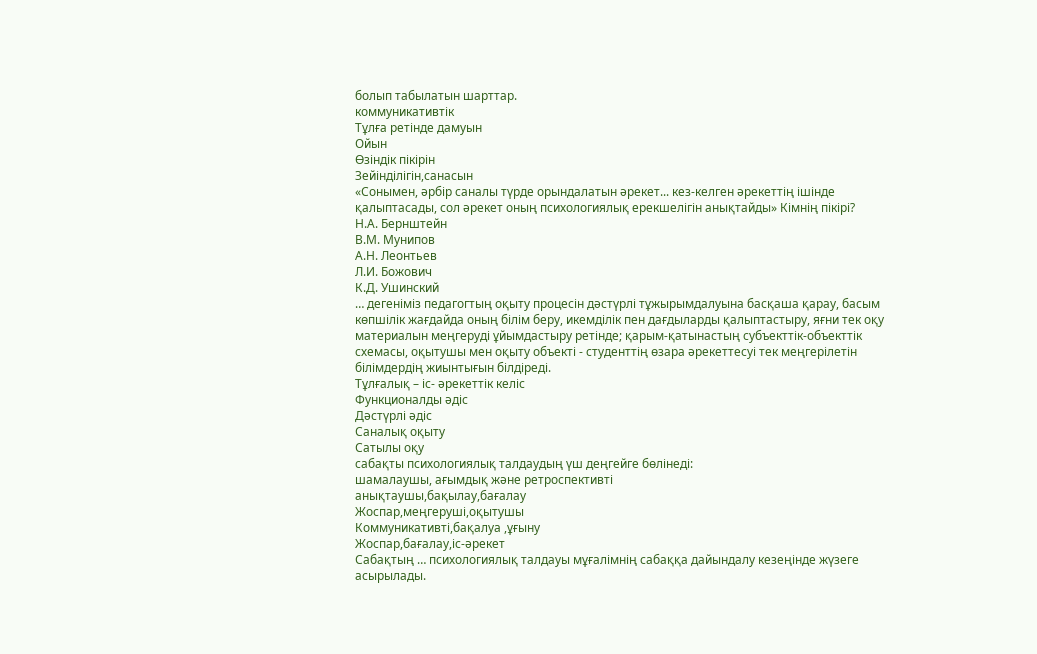болып табылатын шарттар.
коммуникативтік
Тұлға ретінде дамуын
Ойын
Өзіндік пікірін
Зейінділігін,санасын
«Сонымен, әрбір саналы түрде орындалатын әрекет... кез-келген әрекеттің ішінде қалыптасады, сол әрекет оның психологиялық ерекшелігін анықтайды» Кімнің пікірі?
Н.А. Бернштейн
В.М. Мунипов
А.Н. Леонтьев
Л.И. Божович
К.Д. Ушинский
… дегеніміз педагогтың оқыту процесін дәстүрлі тұжырымдалуына басқаша қарау, басым көпшілік жағдайда оның білім беру, икемділік пен дағдыларды қалыптастыру, яғни тек оқу материалын меңгеруді ұйымдастыру ретінде; қарым-қатынастың субъекттік-объекттік схемасы, оқытушы мен оқыту объекті - студенттің өзара әрекеттесуі тек меңгерілетін білімдердің жиынтығын білдіреді.
Тұлғалық – іс- әрекеттік келіс
Функционалды әдіс
Дәстүрлі әдіс
Саналық оқыту
Сатылы оқу
сабақты психологиялық талдаудың үш деңгейге бөлінеді:
шамалаушы, ағымдық және ретроспективті
анықтаушы,бақылау,бағалау
Жоспар,меңгеруші,оқытушы
Коммуникативті,бақалуа ,ұғыну
Жоспар,бағалау,іс-әрекет
Сабақтың … психологиялық талдауы мұғалімнің сабаққа дайындалу кезеңінде жүзеге асырылады.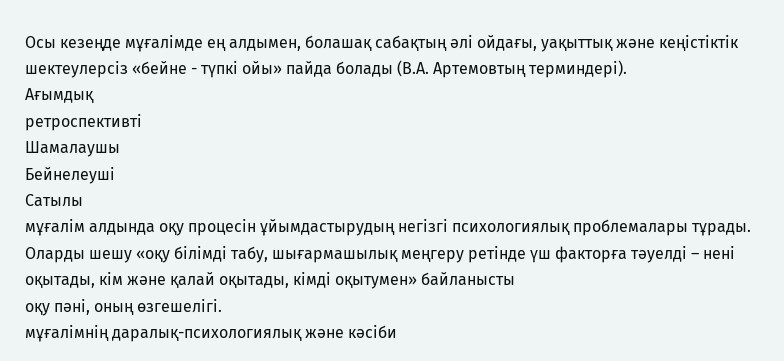Осы кезеңде мұғалімде ең алдымен, болашақ сабақтың әлі ойдағы, уақыттық және кеңістіктік шектеулерсіз «бейне - түпкі ойы» пайда болады (В.А. Артемовтың терминдері).
Ағымдық
ретроспективті
Шамалаушы
Бейнелеуші
Сатылы
мұғалім алдында оқу процесін ұйымдастырудың негізгі психологиялық проблемалары тұрады. Оларды шешу «оқу білімді табу, шығармашылық меңгеру ретінде үш факторға тәуелді – нені оқытады, кім және қалай оқытады, кімді оқытумен» байланысты
оқу пәні, оның өзгешелігі.
мұғалімнің даралық-психологиялық және кәсіби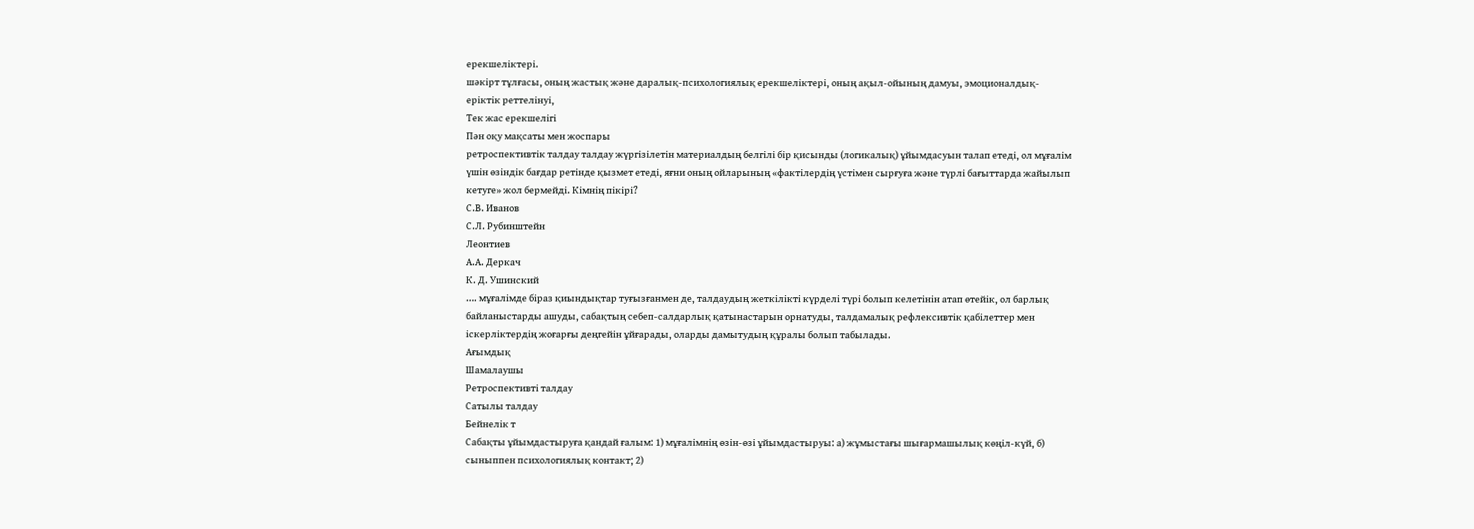ерекшеліктері.
шәкірт тұлғасы, оның жастық және даралық-психологиялық ерекшеліктері, оның ақыл-ойының дамуы, эмоционалдық-еріктік реттелінуі,
Тек жас ерекшелігі
Пән оқу мақсаты мен жоспары
ретроспективтік талдау талдау жүргізілетін материалдың белгілі бір қисынды (логикалық) ұйымдасуын талап етеді, ол мұғалім үшін өзіндік бағдар ретінде қызмет етеді, яғни оның ойларының «фактілердің үстімен сырғуға және түрлі бағыттарда жайылып кетуге» жол бермейді. Кімнің пікірі?
С.В. Иванов
С.Л. Рубинштейн
Леонтиев
А.А. Деркач
К. Д. Ушинский
…. мұғалімде біраз қиындықтар туғызғанмен де, талдаудың жеткілікті күрделі түрі болып келетінін атап өтейік, ол барлық байланыстарды ашуды, сабақтың себеп-салдарлық қатынастарын орнатуды, талдамалық рефлексивтік қабілеттер мен іскерліктердің жоғарғы деңгейін ұйғарады, оларды дамытудың құралы болып табылады.
Ағымдық
Шамалаушы
Ретроспективті талдау
Сатылы талдау
Бейнелік т
Сабақты ұйымдастыруға қандай ғалым: 1) мұғалімнің өзін-өзі ұйымдастыруы: а) жұмыстағы шығармашылық көңіл-күй, б) сыныппен психологиялық контакт; 2)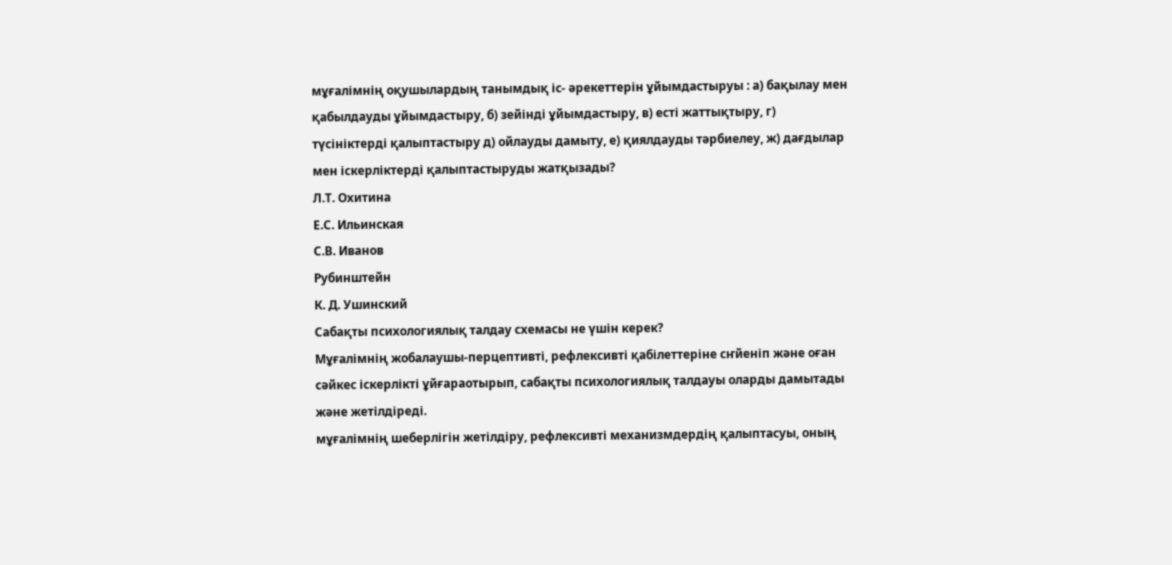мұғалімнің оқушылардың танымдық іс- әрекеттерін ұйымдастыруы : а) бақылау мен қабылдауды ұйымдастыру, б) зейінді ұйымдастыру, в) есті жаттықтыру, г) түсініктерді қалыптастыру д) ойлауды дамыту, е) қиялдауды тәрбиелеу, ж) дағдылар мен іскерліктерді қалыптастыруды жатқызады?
Л.Т. Охитина
Е.С. Ильинская
С.В. Иванов
Рубинштейн
К. Д. Ушинский
Сабақты психологиялық талдау схемасы не үшін керек?
Мұғалімнің жобалаушы-перцептивті, рефлексивті қабілеттеріне сҥйеніп және оған сәйкес іскерлікті ұйғараотырып, сабақты психологиялық талдауы оларды дамытады және жетілдіреді.
мұғалімнің шеберлігін жетілдіру, рефлексивті механизмдердің қалыптасуы, оның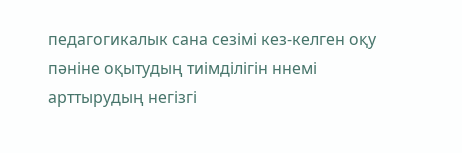педагогикалык сана сезімі кез-келген оқу пәніне оқытудың тиімділігін ннемі арттырудың негізгі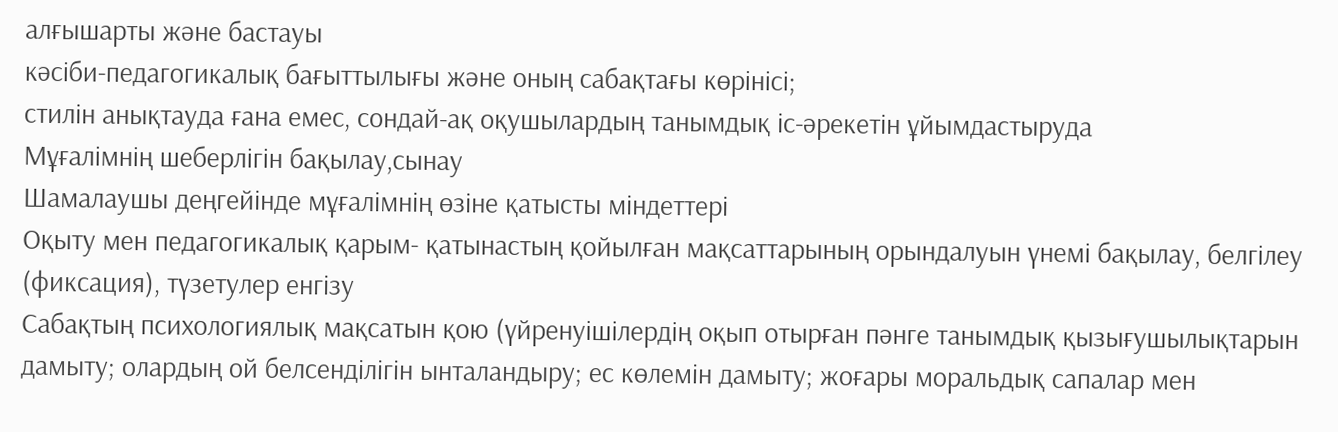алғышарты және бастауы
кәсіби-педагогикалық бағыттылығы және оның сабақтағы көрінісі;
стилін анықтауда ғана емес, сондай-ақ оқушылардың танымдық іс-әрекетін ұйымдастыруда
Мұғалімнің шеберлігін бақылау,сынау
Шамалаушы деңгейінде мұғалімнің өзіне қатысты міндеттері
Оқыту мен педагогикалық қарым- қатынастың қойылған мақсаттарының орындалуын үнемі бақылау, белгілеу (фиксация), түзетулер енгізу
Сабақтың психологиялық мақсатын қою (үйренуішілердің оқып отырған пәнге танымдық қызығушылықтарын дамыту; олардың ой белсенділігін ынталандыру; ес көлемін дамыту; жоғары моральдық сапалар мен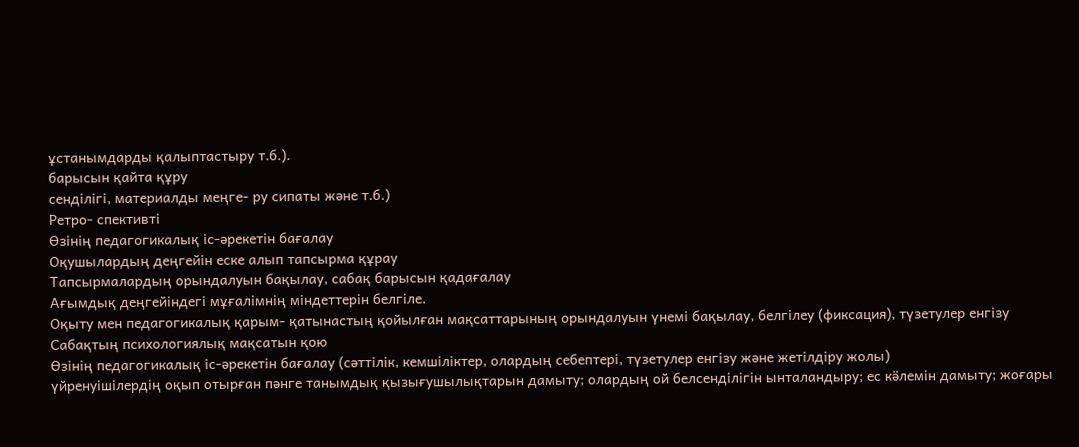ұстанымдарды қалыптастыру т.б.).
барысын қайта құру
сенділігі, материалды меңге- ру сипаты және т.б.)
Ретро- спективті
Өзінің педагогикалық іс-әрекетін бағалау
Оқушылардың деңгейін еске алып тапсырма құрау
Тапсырмалардың орындалуын бақылау, сабақ барысын қадағалау
Ағымдық деңгейіндегі мұғалімнің міндеттерін белгіле.
Оқыту мен педагогикалық қарым- қатынастың қойылған мақсаттарының орындалуын үнемі бақылау, белгілеу (фиксация), түзетулер енгізу
Сабақтың психологиялық мақсатын қою
Өзінің педагогикалық іс-әрекетін бағалау (сәттілік, кемшіліктер, олардың себептері, түзетулер енгізу және жетілдіру жолы)
үйренуішілердің оқып отырған пәнге танымдық қызығушылықтарын дамыту; олардың ой белсенділігін ынталандыру; ес кӛлемін дамыту; жоғары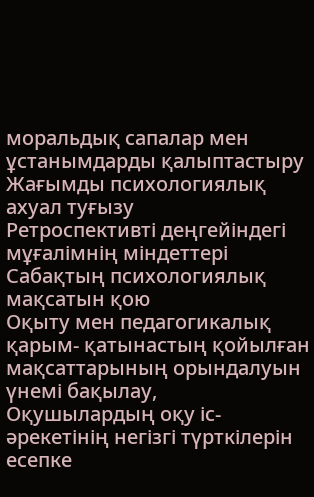моральдық сапалар мен ұстанымдарды қалыптастыру
Жағымды психологиялық ахуал туғызу
Ретроспективті деңгейіндегі мұғалімнің міндеттері
Сабақтың психологиялық мақсатын қою
Оқыту мен педагогикалық қарым- қатынастың қойылған мақсаттарының орындалуын үнемі бақылау,
Оқушылардың оқу іс- әрекетінің негізгі түрткілерін есепке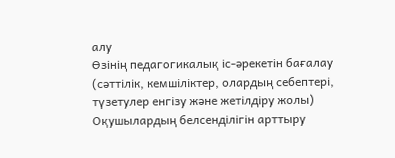алу
Өзінің педагогикалық іс-әрекетін бағалау (сәттілік, кемшіліктер, олардың себептері, түзетулер енгізу және жетілдіру жолы)
Оқушылардың белсенділігін арттыру